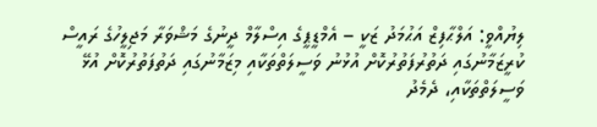ލިޔުއްވީ: އަލްޙާފިޒް އަޙުމަދު ޒަކީ – އެމްޑީޕީގެ އިސްލާމް ދީނުގެ މަޝްވަރާ މަޖިލީހުގެ ރައީސް
ކުރީޒަމާނުގައި ދަތުރުފަތުރުކޮށް އުޅުނު ވަސީލަތްތަކާއި މިޒަމާނުގައި ދަތުފަތުރުކޮށް އުޅޭ ވަސީލަތްތަކާއި، ދެމެދު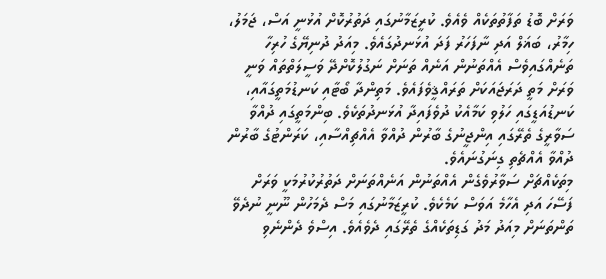ވަރަށް ބޮޑު ތަފާތުތަކެއް ވެއެވެ. ކުރީޒަމާނުގައި ދަތުރުކޮށް އުޅުނީ އަސް، ޖަމަލު، ހިމާރު، ބަޣަލް އަދި ނާފަހަރު ފަދަ އުޅަނދުގައެވެ. މިއަދު ދުނިޔޭގެ ހުރިހާ ތަނެއްގައިވެސް އެއްތަނުން އަނެއް ތަނަށް ނަގުލުކޮށްދޭ ވަސީލަތްތައް ވަނީ ވަރަށް މަތީ ދަރަޖައަކަށް ތަރައްޤީވެފައެވެ. މަތިންދާ ބޯޓާއި ކަނޑުމަތީގައާއި، ކަނޑުއަޑީގައި ހަލުވި ކަމާއެކު ދުވެފައިދާ އުޅަނދުތަކެވެ. ބިންމަތީގައި ދުއްވާ ސަވާރީގެ ތެރޭގައި އިންޖީނުގެ ބާރުން ދުއްވާ އެއްޗިއްސާއި، ކަރަންޓުގެ ބާރުން ދުއްވާ އެއްޗެތި ގިނަގުނައެވެ.
މިތަކެއްޗަށް ސަވާރުވެގެން އެއްތަނުން އަނެއްތަނަށް ދަތުރުކުރުމަކީ ވަރަށް ފަސޭހަ އަދި އެހާމެ އަވަސް ކަމެކެވެ. ކުރީޒަމާނުގައި މަސް ދެމަހުން ނޫނީ ނުދެވޭ ތަންތަނަށް މިއަދު މަދު ގަޑިތަކެއްގެ ތެރޭގައި ދެވެއެވެ. އިސްވެ ދެންނެވި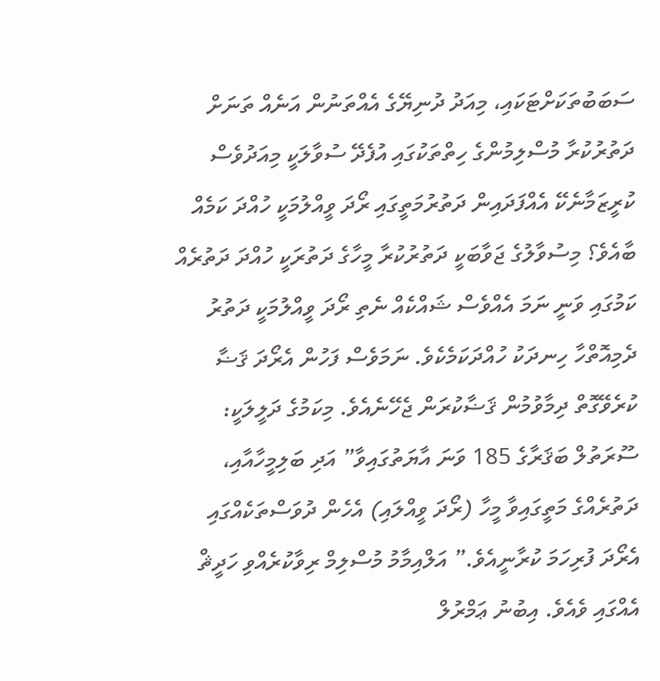ސަބަބުތަކަށްޓަކައި، މިއަދު ދުނިޔޭގެ އެއްތަނުން އަނެއް ތަނަށް ދަތުރުކުރާ މުސްލިމުންގެ ހިތްތަކުގައި އުފެދޭ ސުވާލަކީ މިއަދުވެސް ކުރީޒަމާނެކޭ އެއްފަދައިން ދަތުރުމަތީގައި ރޯދަ ވީއްލުމަކީ ހުއްދަ ކަމެއް ބާއެވެ؟ މިސުވާލުގެ ޖަވާބަކީ ދަތުރުކުރާ މީހާގެ ދަތުރަކީ ހުއްދަ ދަތުރެއް ކަމުގައި ވަނީ ނަމަ އެއްވެސް ޝައްކެއް ނެތި ރޯދަ ވީއްލުމަކީ ދަތުރު ދެމިއޮތްހާ ހިނދަކު ހުއްދަކަމެކެވެ. ނަމަވެސް ފަހުން އެރޯދަ ޤަޟާ ކުރެވޭގޮތް ދިމާވުމުން ޤަޟާކުރަން ޖެހޭނެއެވެ. މިކަމުގެ ދަލީލަކީ: ސޫރަތުލް ބަޤަރާގެ 185 ވަނަ އާޔަތުގައިވާ” އަދި ބަލިމީހާއާއި، ދަތުރެއްގެ މަތީގައިވާ މީހާ (ރޯދަ ވީއްލައި) އެހެން ދުވަސްތަކެއްގައި އެރޯދަ ފުރިހަމަ ކުރާނީއެވެ.” އަލްއިމާމު މުސްލިމް ރިވާކުރެއްވި ހަދީޘް އެއްގައި ވެއެވެ. އިބުނު ޢަމްރުލް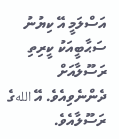އަސްލަމީ އޭ ކިޔުނު ސަޙާބީއަކު ކީރިތި ރަސޫލާއަށް ދެންނެވިއެވެ. އޭ اللهގެ ރަސޫލާއެވެ.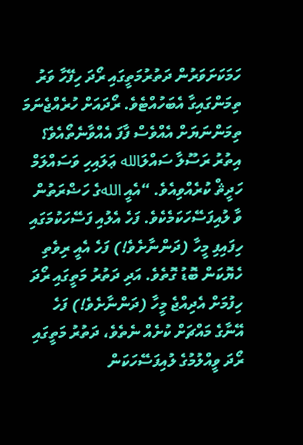ހަމަކަށަވަރުން ދަތުރުމަތީގައި ރޯދަ ހިފޭހާ ވަރު ތިމަންގައިގާ އެބަހުއްޓެވެ. ރޯދައަށް ހުރެއްޖެނަމަ ތިމަންނަޔަށް އެއްވެސް ފާފަ އެއްވާނެތޯއެވެ؟ އިތުރު ރަސޫލާ ސައްލަالله ޢަލައިހި ވަސައްލަމް ހަދީޘް ކުރެއްވިއެވެ. “އެއީ اللهގެ ހަޟްރަތުން ވާ ލުއިފަސޭހަކަމެކެވެ. ފަހެ އެލުއި ފަސޭހަކުމަގައި ހިފައިފި މީހާ (ދަންނާށެވެ!) ފަހެ އެއީ ރިވެތި ހެޔޮކަން ބޮޑު ގޮތެވެ. އަދި ދަތުރު މަތީގައި ރޯދަ ހިފުމަށް އެދިއްޖެ މީހާ (ދަންނާށެވެ!) ފަހެ އޭނާގެ މައްޗަށް ކުށެއް ނެތެވެ، ދަތުރު މަތީގައި ރޯދަ ވީއްލުމުގެ ލުއިފަސޭހަކަން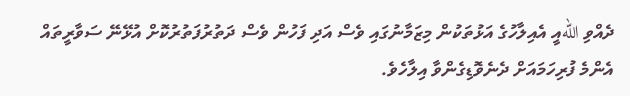ދެއްވި اللهއީ އެއިލާހުގެ އަޅުތަކުން މިޒަމާނުގައި ވެސް އަދި ފަހުން ވެސް ދަތުރުފަތުރުކޮށް އުޅޭނޭ ސަވާރީތައް އެންމެ ފުރިހަމައަށް ދެނެވޮޑިގެންވާ އިލާހެވެ.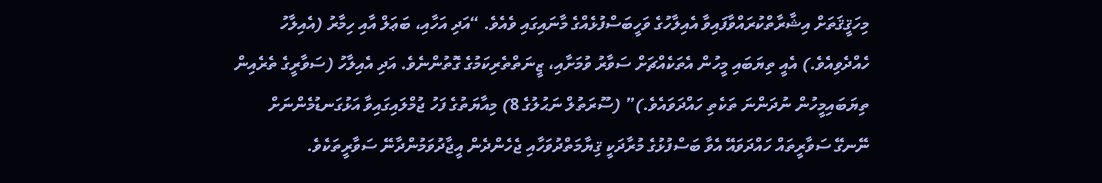މިހަޤީޤަތަށް އިޝާރާތްކުރައްވާފައިވާ އެއިލާހުގެ ވަހީބަސްފުޅެއްގެ މާނައިގައި ވެއެވެ. “އަދި އަހާއި، ބަޢަލް އާއި ހިމާރު (އެއިލާހު ހެއްދެވިއެވެ.) އެއީ ތިޔަބައި މީހުން އެތަކެއްޗަށް ސަވާރު ވުމަށާއި، ޒީނަތްތެރިކަމުގެ ގޮތުންނެވެ. އަދި އެއިލާހު (ސަވާރީގެ ތެރެއިން ތިޔަބައިމީހުން ނުދަންނަ ތަކެތި ހައްދަވައެވެ.)” (ސޫރަތުލް ނަޙުލުގެ 8) މިއާޔަތުގެ ފަހު ޖުމްލައިގައިވާ އަޅުގަނޑުމެންނަށް ނޭނގޭ ސަވާރީތައް ހައްދަވައޭ އެވާ ބަސްފުޅުގެ މުރާދަކީ ޤިޔާމަތްދުވަހާއި ޖެހެންދެން އީޖާދުވަމުންދާނޭ ސަވާރީތަކެވެ.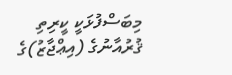މިބަސްފުޅަކީ ކީރިތި ޤުރުއާނުގެ (އިޢްޖާޒު)ގެ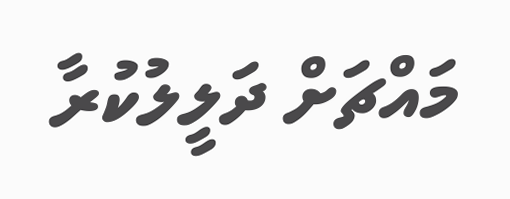މައްޗަށް ދަލީލުކުރާ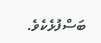ބަސްފުޅެކެވެ.